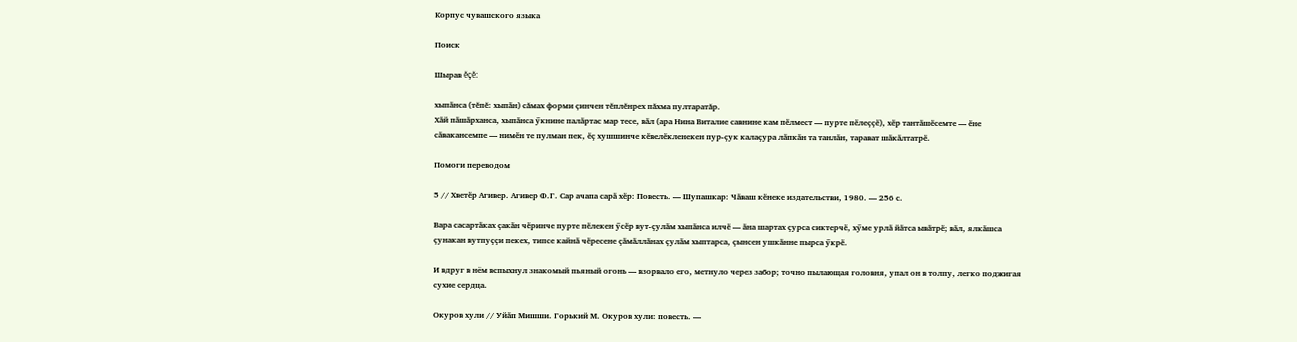Корпус чувашского языка

Поиск

Шырав ĕçĕ:

хыпӑнса (тĕпĕ: хыпӑн) сăмах форми çинчен тĕплĕнрех пăхма пултаратăр.
Хӑй пӑшӑрханса, хыпӑнса ӳкнине палӑртас мар тесе, вӑл (ара Нина Виталие савнине кам пӗлмест — пурте пӗлеҫҫӗ), хӗр тантӑшӗсемте — ӗне сӑвакансемпе — нимӗн те пулман пек, ӗҫ хушшинче кӗвелӗкленекен пур-ҫук калаҫура лӑпкӑн та танлӑн, тарават шӑкӑлтатрӗ.

Помоги переводом

5 // Хветӗр Агивер. Агивер Ф.Г. Сар ачапа сарӑ хӗр: Повесть. — Шупашкар: Чӑваш кӗнеке издательстви, 1980. — 256 с.

Вара сасартӑках ҫакӑн чӗринче пурте пӗлекен ӳсӗр вут-ҫулӑм хыпӑнса илчӗ — ӑна шартах ҫурса сиктерчӗ, хӳме урлӑ йӑтса ывӑтрӗ; вӑл, ялкӑшса ҫунакан вутпуҫҫи пекех, типсе кайнӑ чӗресене ҫӑмӑллӑнах ҫулӑм хыптарса, ҫынсен ушкӑнне пырса ӳкрӗ.

И вдруг в нём вспыхнул знакомый пьяный огонь — взорвало его, метнуло через забор; точно пылающая головня, упал он в толпу, легко поджигая сухие сердца.

Окуров хули // Уйӑп Мишши. Горький М. Окуров хули: повесть. —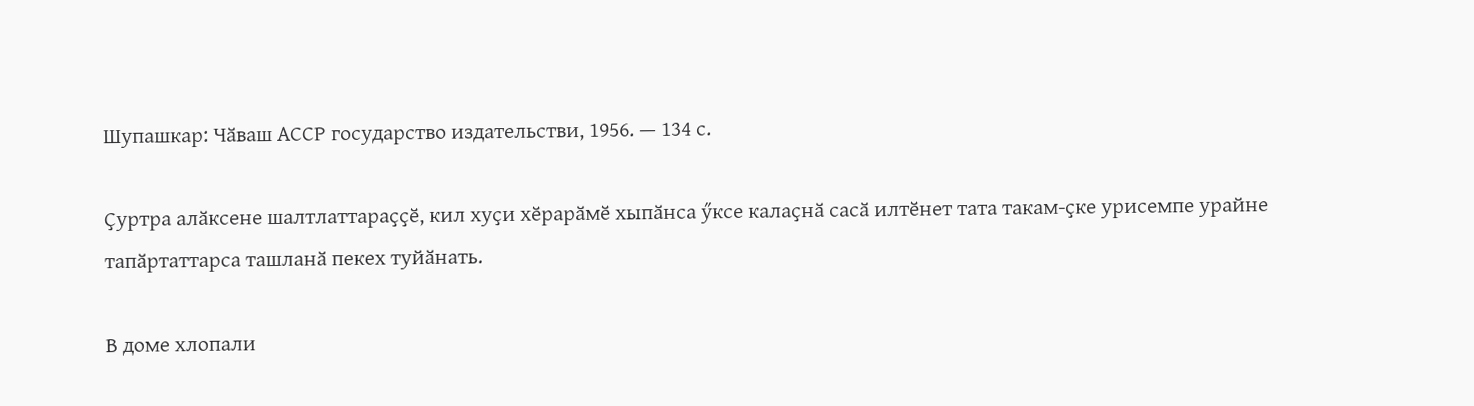Шупашкар: Чӑваш АССР государство издательстви, 1956. — 134 с.

Ҫуртра алӑксене шалтлаттараҫҫӗ, кил хуҫи хӗрарӑмӗ хыпӑнса ӳксе калаҫнӑ сасӑ илтӗнет тата такам-ҫке урисемпе урайне тапӑртаттарса ташланӑ пекех туйӑнать.

В доме хлопали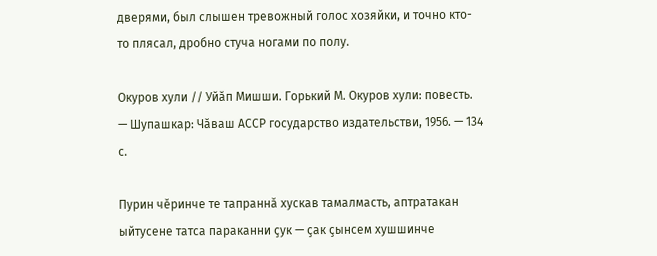дверями, был слышен тревожный голос хозяйки, и точно кто-то плясал, дробно стуча ногами по полу.

Окуров хули // Уйӑп Мишши. Горький М. Окуров хули: повесть. — Шупашкар: Чӑваш АССР государство издательстви, 1956. — 134 с.

Пурин чӗринче те тапраннӑ хускав тамалмасть, аптратакан ыйтусене татса параканни ҫук — ҫак ҫынсем хушшинче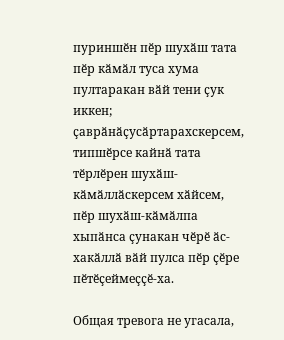пуриншӗн пӗр шухӑш тата пӗр кӑмӑл туса хума пултаракан вӑй тени ҫук иккен; ҫаврӑнӑҫусӑртарахскерсем, типшӗрсе кайнӑ тата тӗрлӗрен шухӑш-кӑмӑллӑскерсем хӑйсем, пӗр шухӑш-кӑмӑлпа хыпӑнса ҫунакан чӗрӗ ӑс-хакӑллӑ вӑй пулса пӗр ҫӗре пӗтӗҫеймеҫҫӗ-ха.

Общая тревога не угасала,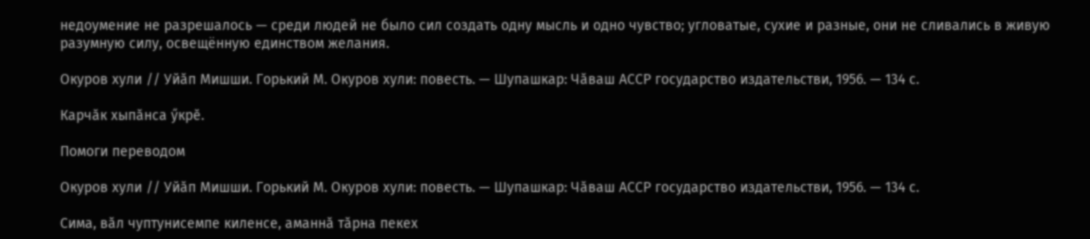недоумение не разрешалось — среди людей не было сил создать одну мысль и одно чувство; угловатые, сухие и разные, они не сливались в живую разумную силу, освещённую единством желания.

Окуров хули // Уйӑп Мишши. Горький М. Окуров хули: повесть. — Шупашкар: Чӑваш АССР государство издательстви, 1956. — 134 с.

Карчӑк хыпӑнса ӳкрӗ.

Помоги переводом

Окуров хули // Уйӑп Мишши. Горький М. Окуров хули: повесть. — Шупашкар: Чӑваш АССР государство издательстви, 1956. — 134 с.

Сима, вӑл чуптунисемпе киленсе, аманнӑ тӑрна пекех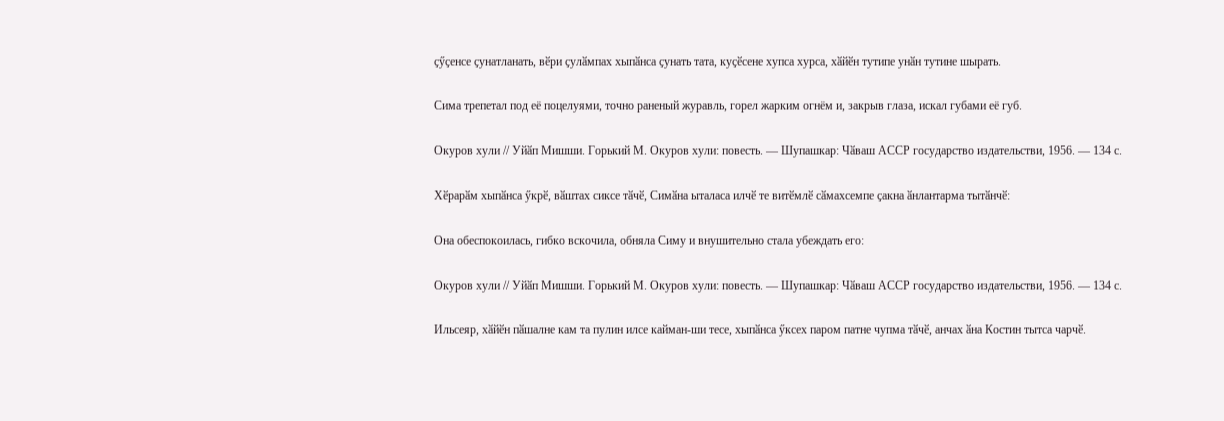ҫӳҫенсе ҫунатланать, вӗри ҫулӑмпах хыпӑнса ҫунать тата, куҫӗсене хупса хурса, хӑйӗн тутипе унӑн тутине шырать.

Сима трепетал под её поцелуями, точно раненый журавль, горел жарким огнём и, закрыв глаза, искал губами её губ.

Окуров хули // Уйӑп Мишши. Горький М. Окуров хули: повесть. — Шупашкар: Чӑваш АССР государство издательстви, 1956. — 134 с.

Хӗрарӑм хыпӑнса ӳкрӗ, вӑштах сиксе тӑчӗ, Симӑна ыталаса илчӗ те витӗмлӗ сӑмахсемпе ҫакна ӑнлантарма тытӑнчӗ:

Она обеспокоилась, гибко вскочила, обняла Симу и внушительно стала убеждать его:

Окуров хули // Уйӑп Мишши. Горький М. Окуров хули: повесть. — Шупашкар: Чӑваш АССР государство издательстви, 1956. — 134 с.

Ильсеяр, хӑйӗн пӑшалне кам та пулин илсе кайман-ши тесе, хыпӑнса ӳксех паром патне чупма тӑчӗ, анчах ӑна Костин тытса чарчӗ.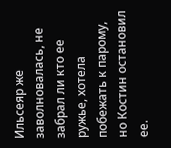Ильсеяр же заволновалась, не забрал ли кто ее ружье, хотела побежать к парому, но Костин остановил ее.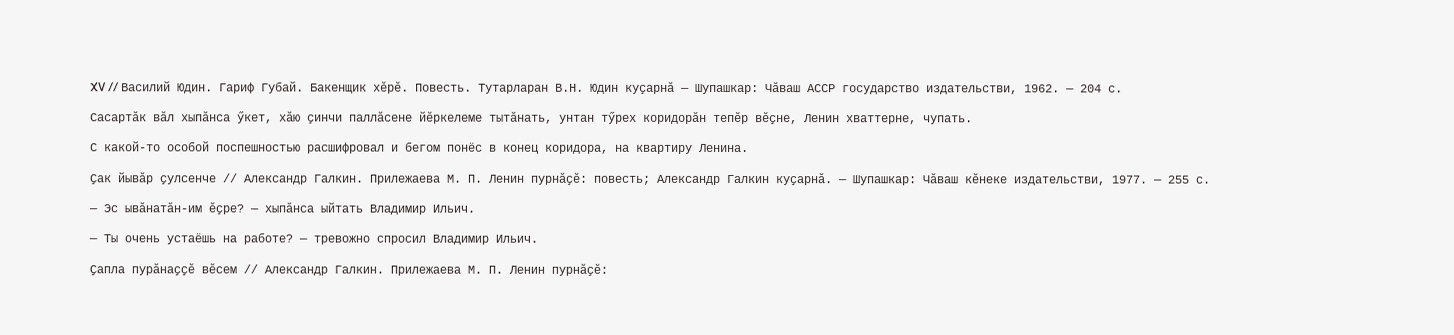XV // Василий Юдин. Гариф Губай. Бакенщик хӗрӗ. Повесть. Тутарларан В.Н. Юдин куҫарнӑ — Шупашкар: Чӑваш АССР государство издательстви, 1962. — 204 с.

Сасартӑк вӑл хыпӑнса ӳкет, хӑю ҫинчи паллӑсене йӗркелеме тытӑнать, унтан тӳрех коридорӑн тепӗр вӗҫне, Ленин хваттерне, чупать.

С какой-то особой поспешностью расшифровал и бегом понёс в конец коридора, на квартиру Ленина.

Ҫак йывӑр ҫулсенче // Александр Галкин. Прилежаева М. П. Ленин пурнӑҫӗ: повесть; Александр Галкин куҫарнӑ. — Шупашкар: Чӑваш кӗнеке издательстви, 1977. — 255 с.

— Эс ывӑнатӑн-им ӗҫре? — хыпӑнса ыйтать Владимир Ильич.

— Ты очень устаёшь на работе? — тревожно спросил Владимир Ильич.

Ҫапла пурӑнаҫҫӗ вӗсем // Александр Галкин. Прилежаева М. П. Ленин пурнӑҫӗ: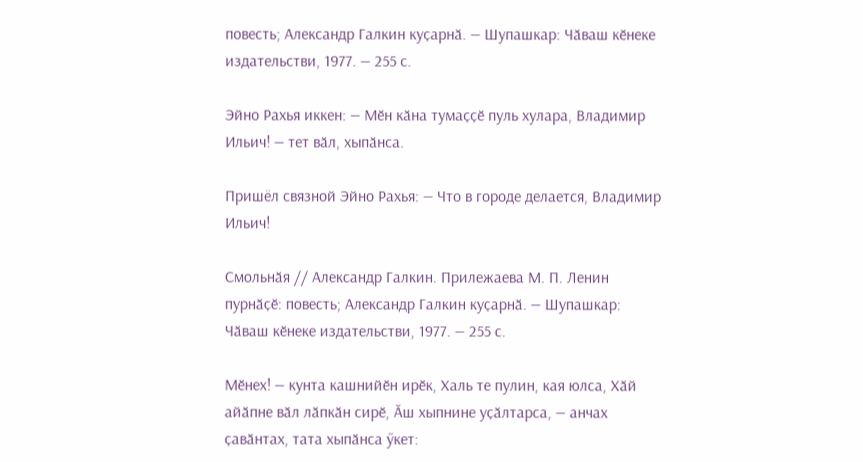повесть; Александр Галкин куҫарнӑ. — Шупашкар: Чӑваш кӗнеке издательстви, 1977. — 255 с.

Эйно Рахья иккен: — Мӗн кӑна тумаҫҫӗ пуль хулара, Владимир Ильич! — тет вӑл, хыпӑнса.

Пришёл связной Эйно Рахья: — Что в городе делается, Владимир Ильич!

Смольнӑя // Александр Галкин. Прилежаева М. П. Ленин пурнӑҫӗ: повесть; Александр Галкин куҫарнӑ. — Шупашкар: Чӑваш кӗнеке издательстви, 1977. — 255 с.

Мӗнех! — кунта кашнийӗн ирӗк, Халь те пулин, кая юлса, Хӑй айӑпне вӑл лӑпкӑн сирӗ, Ӑш хыпнине уҫӑлтарса, — анчах ҫавӑнтах, тата хыпӑнса ӳкет: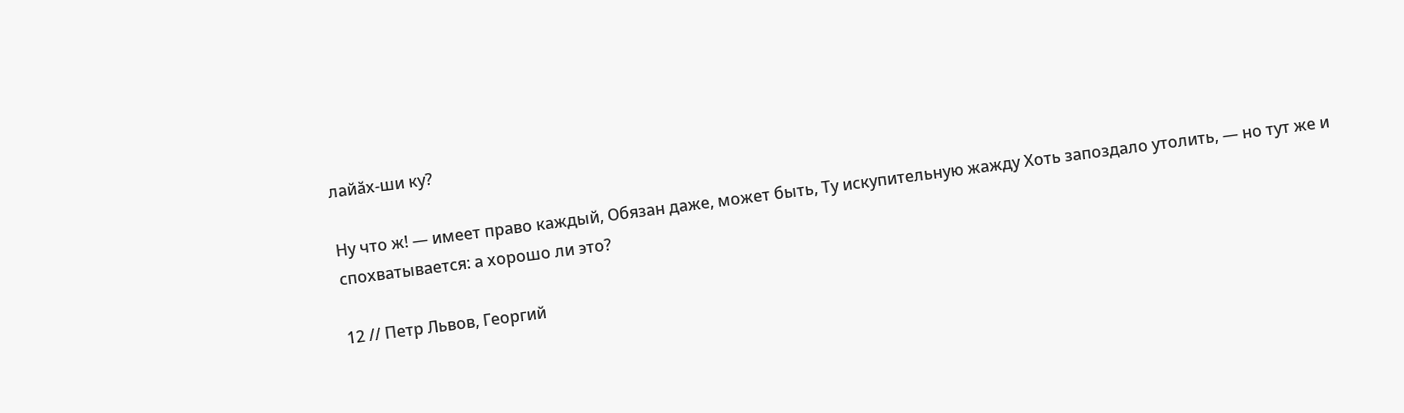лайӑх-ши ку?

Ну что ж! — имеет право каждый, Обязан даже, может быть, Ту искупительную жажду Хоть запоздало утолить, — но тут же и спохватывается: а хорошо ли это?

12 // Петр Львов, Георгий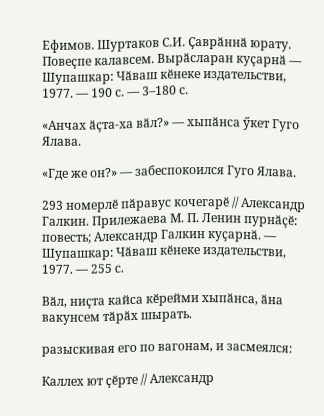Ефимов. Шуртаков С.И. Ҫаврӑннӑ юрату. Повеҫпе калавсем. Вырӑсларан куҫарнӑ — Шупашкар: Чӑваш кӗнеке издательстви, 1977. — 190 с. — 3–180 с.

«Анчах ӑҫта-ха вӑл?» — хыпӑнса ӳкет Гуго Ялава.

«Где же он?» — забеспокоился Гуго Ялава.

293 номерлӗ пӑравус кочегарӗ // Александр Галкин. Прилежаева М. П. Ленин пурнӑҫӗ: повесть; Александр Галкин куҫарнӑ. — Шупашкар: Чӑваш кӗнеке издательстви, 1977. — 255 с.

Вӑл, ниҫта кайса кӗрейми хыпӑнса, ӑна вакунсем тӑрӑх шырать.

разыскивая его по вагонам, и засмеялся:

Каллех ют ҫӗрте // Александр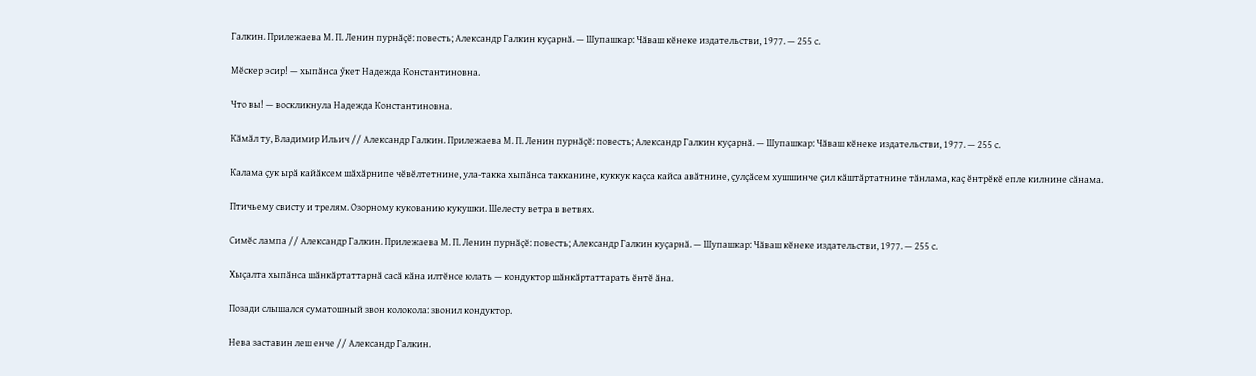Галкин. Прилежаева М. П. Ленин пурнӑҫӗ: повесть; Александр Галкин куҫарнӑ. — Шупашкар: Чӑваш кӗнеке издательстви, 1977. — 255 с.

Мӗскер эсир! — хыпӑнса ӳкет Надежда Константиновна.

Что вы! — воскликнула Надежда Константиновна.

Кӑмӑл ту, Владимир Ильич // Александр Галкин. Прилежаева М. П. Ленин пурнӑҫӗ: повесть; Александр Галкин куҫарнӑ. — Шупашкар: Чӑваш кӗнеке издательстви, 1977. — 255 с.

Калама ҫук ырӑ кайӑксем шӑхӑрнипе чӗвӗлтетнине, ула-такка хыпӑнса такканине, куккук каҫса кайса авӑтнине, ҫулҫӑсем хушшинче ҫил кӑштӑртатнине тӑнлама, каҫ ӗнтрӗкӗ епле килнине сӑнама.

Птичьему свисту и трелям. Озорному кукованию кукушки. Шелесту ветра в ветвях.

Симӗс лампа // Александр Галкин. Прилежаева М. П. Ленин пурнӑҫӗ: повесть; Александр Галкин куҫарнӑ. — Шупашкар: Чӑваш кӗнеке издательстви, 1977. — 255 с.

Хыҫалта хыпӑнса шӑнкӑртаттарнӑ сасӑ кӑна илтӗнсе юлать — кондуктор шӑнкӑртаттарать ӗнтӗ ӑна.

Позади слышался суматошный звон колокола: звонил кондуктор.

Нева заставин леш енче // Александр Галкин.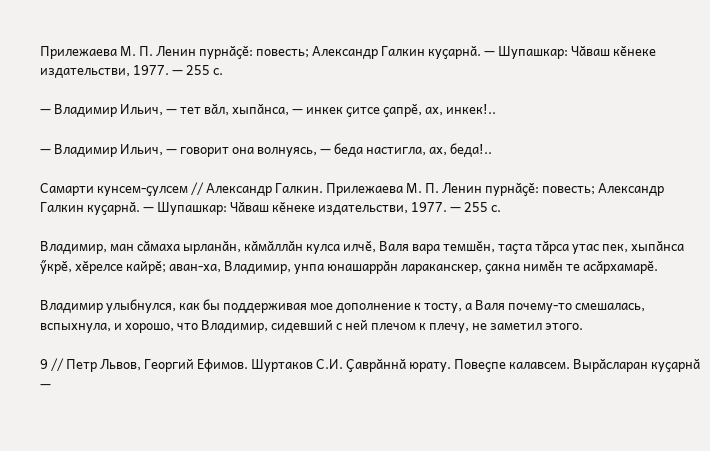Прилежаева М. П. Ленин пурнӑҫӗ: повесть; Александр Галкин куҫарнӑ. — Шупашкар: Чӑваш кӗнеке издательстви, 1977. — 255 с.

— Владимир Ильич, — тет вӑл, хыпӑнса, — инкек ҫитсе ҫапрӗ, ах, инкек!..

— Владимир Ильич, — говорит она волнуясь, — беда настигла, ах, беда!..

Самарти кунсем-ҫулсем // Александр Галкин. Прилежаева М. П. Ленин пурнӑҫӗ: повесть; Александр Галкин куҫарнӑ. — Шупашкар: Чӑваш кӗнеке издательстви, 1977. — 255 с.

Владимир, ман сӑмаха ырланӑн, кӑмӑллӑн кулса илчӗ, Валя вара темшӗн, таҫта тӑрса утас пек, хыпӑнса ӳкрӗ, хӗрелсе кайрӗ; аван-ха, Владимир, унпа юнашаррӑн лараканскер, ҫакна нимӗн те асӑрхамарӗ.

Владимир улыбнулся, как бы поддерживая мое дополнение к тосту, а Валя почему-то смешалась, вспыхнула, и хорошо, что Владимир, сидевший с ней плечом к плечу, не заметил этого.

9 // Петр Львов, Георгий Ефимов. Шуртаков С.И. Ҫаврӑннӑ юрату. Повеҫпе калавсем. Вырӑсларан куҫарнӑ —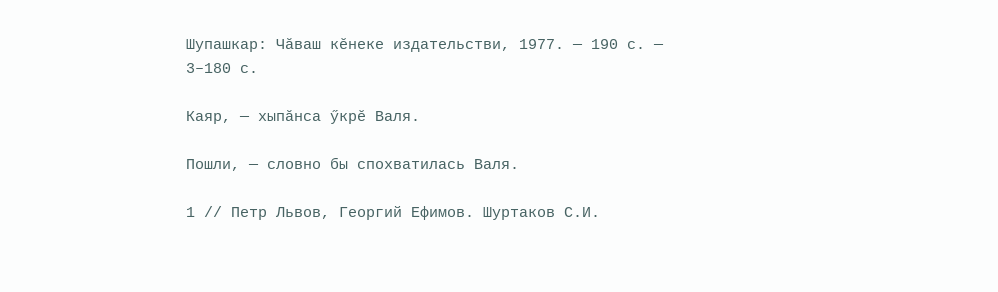Шупашкар: Чӑваш кӗнеке издательстви, 1977. — 190 с. — 3–180 с.

Каяр, — хыпӑнса ӳкрӗ Валя.

Пошли, — словно бы спохватилась Валя.

1 // Петр Львов, Георгий Ефимов. Шуртаков С.И.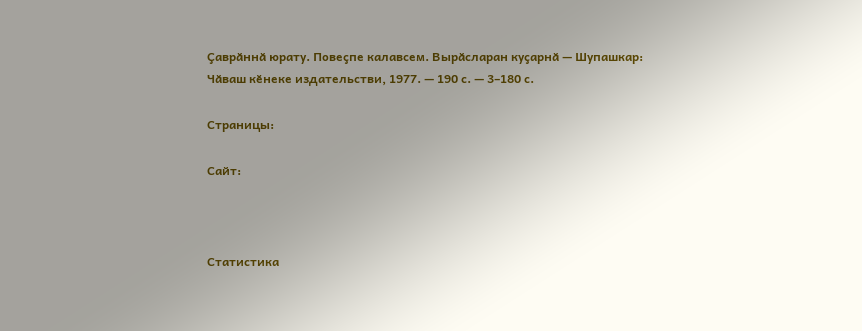Ҫаврӑннӑ юрату. Повеҫпе калавсем. Вырӑсларан куҫарнӑ — Шупашкар: Чӑваш кӗнеке издательстви, 1977. — 190 с. — 3–180 с.

Страницы:

Сайт:



Статистика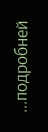...подробней